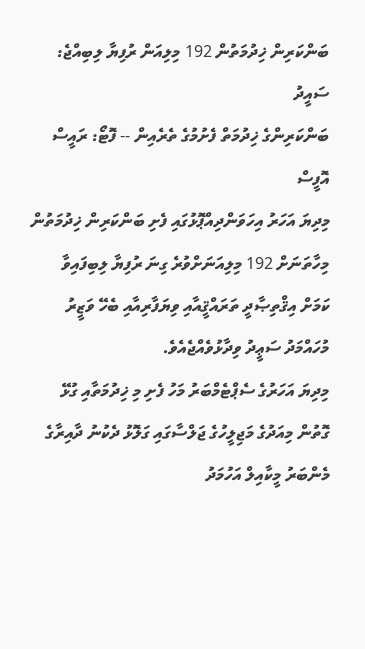ބަންކަރިން ޚިދުމަތުން 192 މިލިއަން ރުފިޔާ ލިބިއްޖެ: ސައީދު
ބަންކަރިންގެ ޚިދުމަތް ފެށުމުގެ ތެރެއިން -- ފޮޓޯ: ރައީސް އޮފީސް
މިދިޔަ އަހަރު އިހަވަންދިއްޕޮޅުގައި ފެށި ބަންކަރިން ޚިދުމަތުން މިހާތަނަށް 192 މިލިއަނަށްވުރެ ގިނަ ރުފިޔާ ލިބިފައިވާ ކަމަށް އިޤްތިޞާދީ ތަރައްޤީއާއި ވިޔަފާރިއާއި ބެހޭ ވަޒީރު މުހައްމަދު ސަޢީދު ވިދާޅުވެއްޖެއެވެ.
މިދިޔަ އަހަރުގެ ސެޕްޓެމްބަރު މަހު ފެށި މި ޚިދުމަތާއި ގުޅޭ ގޮތުން މިއަދުގެ މަޖިލީހުގެ ޖަލްސާގައި ގަލޮޅު ދެކުނު ދާއިރާގެ މެންބަރު މީކާއިލް އަހުމަދު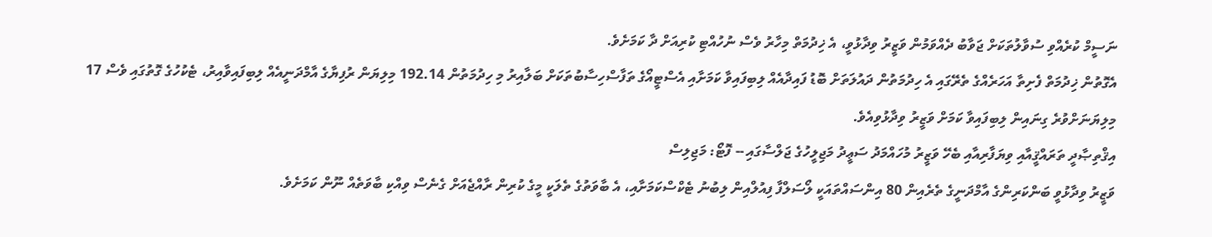ނަސީމް ކުރެއްވި ސުވާލުތަކަށް ޖަވާބު ދެއްވަމުން ވަޒީރު ވިދާޅުވީ، އެ ޚިދުމަތް މިހާރު ވެސް ނުހުއްޓި ކުރިއަށް ދާ ކަމަށެވެ.
އެގޮތުން ޚިދުމަތް ފެށިތާ އަހަރެއްގެ ތެރޭގައި އެ ހިދުމަތުން ދައުލަތަށް ބޮޑު ފައިދާއެއް ލިބިފައިވާ ކަމަށާއި އެސްޓީއޯގެ ތަފާސްހިސާބުތަކަށް ބަލާއިރު މި ހިދުމަތުން 192.14 މިލިޔަން ރުފިޔާގެ އާމްދަނީއެއް ލިބިފައިވާއިރު، ޓެކުހުގެ ގޮތުގައި ވެސް 17 މިލިޔަނަށްވުރެ ގިނައިން ލިބިފައިވާ ކަމަށް ވަޒީރު ވިދާޅުވިއެވެ.
އިޤްތިޞާދީ ތަރައްޤީއާއި ވިޔަފާރިއާއި ބެހޭ ވަޒީރު މުހައްމަދު ސަޢީދު މަޖިލީހުގެ ޖަލްސާގައި -- ފޮޓޯ: މަޖިލިސް
ވަޒީރު ވިދާޅުވީ ބަންކަރިންގެ އާމްދަނީގެ ތެރެއިން 80 އިންސައްތައަކީ ލޯސަލްފާ ފިއުލްއިން ލިބުނު ޓެކްސްކަމަށާއި، އެ ބާވަތުގެ ތެލަކީ މީގެ ކުރިން ރާއްޖެއަށް ގެނެސް ވިއްކި ބާވަތެއް ނޫން ކަމަށެވެ.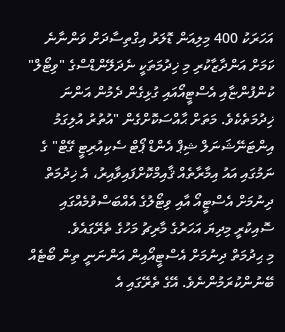އަހަރަކު 400 މިލިއަން ޑޮލަރު އިގްތިސާދަށް ވަންނާނެ ކަމަށް އަންދާޒާކުރި މި ޚިދުމަތަކީ ނެދަލޭންޑްސްގެ "ވިޓޯލް" ކުންފުންޏާއި އެސްޓީއޯއައި ގުޅިގެން ދެމުން އަންނަ ޚިދުމަތެކެވެ. މަތަށް ޙާއްސަކޮށްގެން "އުތުރު އުލިގަމު އިންޓަނޭޝަނަލް ޝިޕް އެންޑް ޕޯޓް ސެކިއުރިޓީ ގޭޓް" ގެ ނަމުގައި އައު އިމާރާތެއް ޤާއިމްކޮށްފައިވާއިރު، އެ ޚިދުމަތް ދިނުމަށް އެސްޓީއޯ އާއި ވިޓޯލުގެ އެއްބަސްވުމެއްގައި ސޮއިކުރީ މިދިޔަ އަހަރުގެ މާރިޗު މަހުގެ ތެރޭގައެވެ.
މި ޙިދުމަތް ދިނުމަށް އެސްޓީއޯއިން އަންނަނީ ތިން ބޯޓެއް ބޭނުންކުރަމުންނެވެ. އޭގެ ތެރޭގައި އެ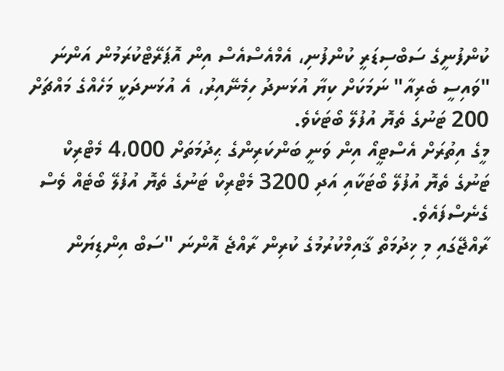ކުންފުނީގެ ސަބްސިޑަރީ ކުންފުނި، އެމްއެސްއެސް އިން އޮޕަރޭޓްކުރަމުން އަންނަ "ވައިސީ ބެރިއާ" ނަމަކަށް ކިޔާ އުޅަނދު ހިމެނޭއިރު، އެ އުޅަނދަކީ މަހެއްގެ މައްޗަށް 200 ޓަނުގެ ތެޔޮ އުފުލޭ ބޯޓަކެވެ.
މީގެ އިތުރަށް އެސްޓީއޯ އިން ވަނީ ބަންކަރިންގެ ޙިދުމަތަށް 4،000 މެޓްރިކް ޓަނުގެ ތެޔޮ އުފުލޭ ބޯޓަކާއި އަދި 3200 މެޓްރިކް ޓަނުގެ ތެޔޮ އުފުލޭ ބޯޓެއް ވެސް ގެނެސްފައެވެ.
ރާއްޖޭގައި މި ޚިދުމަތް ޤާއިމްކުރުމުގެ ކުރިން ރާއްޖެ އޮންނަ "ސަބް އިންޑިޔަން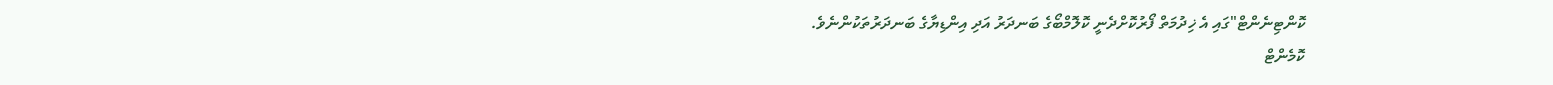ކޮންޓިނެންޓް"ގައި އެ ޚިދުމަތް ފޯރުކޮށްދެނީ ކޮލޮމްބޯގެ ބަނދަރު އަދި އިންޑިޔާގެ ބަނދަރުތަކުންނެވެ.
ކޮމެންޓް